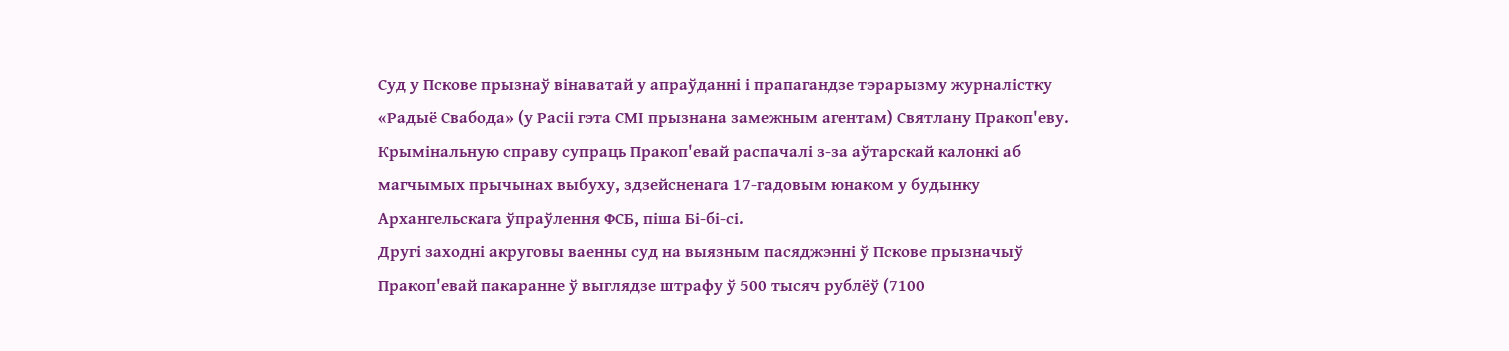Суд у Пскове прызнаў вінаватай у апраўданні і прапагандзе тэрарызму журналістку «Радыё Свабода» (у Расіі гэта СМІ прызнана замежным агентам) Святлану Пракоп'еву. Крымінальную справу супраць Пракоп'евай распачалі з-за аўтарскай калонкі аб магчымых прычынах выбуху, здзейсненага 17-гадовым юнаком у будынку Архангельскага ўпраўлення ФСБ, піша Бі-бі-сі.
Другі заходні акруговы ваенны суд на выязным пасяджэнні ў Пскове прызначыў Пракоп'евай пакаранне ў выглядзе штрафу ў 500 тысяч рублёў (7100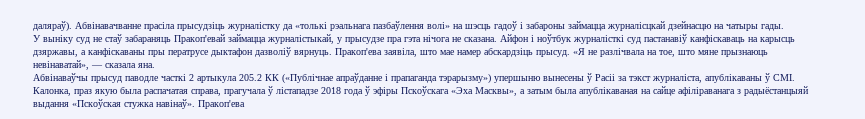даляраў). Абвінавачванне прасіла прысудзіць журналістку да «толькі рэальнага пазбаўлення волі» на шэсць гадоў і забароны займацца журналісцкай дзейнасцю на чатыры гады.
У выніку суд не стаў забараняць Пракоп'евай займацца журналістыкай, у прысудзе пра гэта нічога не сказана. Айфон і ноўтбук журналісткі суд пастанавіў канфіскаваць на карысць дзяржавы, а канфіскаваны пры ператрусе дыктафон дазволіў вярнуць. Пракоп'ева заявіла, што мае намер абскардзіць прысуд. «Я не разлічвала на тое, што мяне прызнаюць невінаватай», — сказала яна.
Абвінаваўчы прысуд паводле часткі 2 артыкула 205.2 КК («Публічнае апраўданне і прапаганда тэрарызму») упершыню вынесены ў Расіі за тэкст журналіста, апублікаваны ў СМІ.
Калонка, праз якую была распачатая справа, прагучала ў лістападзе 2018 года ў эфіры Пскоўскага «Эха Масквы», а затым была апублікаваная на сайце афіліраванага з радыёстанцыяй выдання «Пскоўская стужка навінаў». Пракоп'ева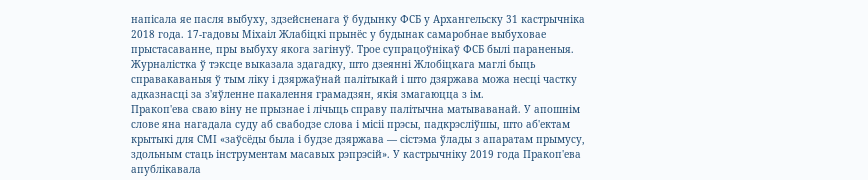напісала яе пасля выбуху, здзейсненага ў будынку ФСБ у Архангельску 31 кастрычніка 2018 года. 17-гадовы Міхаіл Жлабіцкі прынёс у будынак самаробнае выбуховае прыстасаванне, пры выбуху якога загінуў. Трое супрацоўнікаў ФСБ былі параненыя.
Журналістка ў тэксце выказала здагадку, што дзеянні Жлобіцкага маглі быць справакаваныя ў тым ліку і дзяржаўнай палітыкай і што дзяржава можа несці частку адказнасці за з'яўленне пакалення грамадзян, якія змагаюцца з ім.
Пракоп'ева сваю віну не прызнае і лічыць справу палітычна матываванай. У апошнім слове яна нагадала суду аб свабодзе слова і місіі прэсы, падкрэсліўшы, што аб'ектам крытыкі для СМІ «заўсёды была і будзе дзяржава — сістэма ўлады з апаратам прымусу, здольным стаць інструментам масавых рэпрэсій». У кастрычніку 2019 года Пракоп'ева апублікавала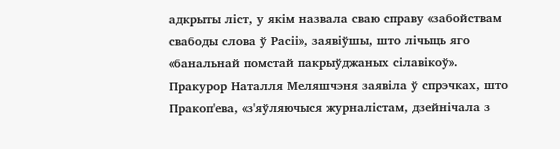адкрыты ліст, у якім назвала сваю справу «забойствам свабоды слова ў Расіі», заявіўшы, што лічыць яго «банальнай помстай пакрыўджаных сілавікоў».
Пракурор Наталля Меляшчэня заявіла ў спрэчках, што Пракоп'ева, «з'яўляючыся журналістам, дзейнічала з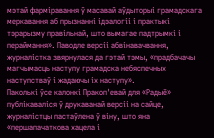мэтай фарміравання ў масавай аўдыторыі грамадскага меркавання аб прызнанні ідэалогіі і практыкі тэрарызму правільнай, што вымагае падтрымкі і пераймання». Паводле версіі абвінавачвання, журналістка звярнулася да гэтай тэмы, «прадбачачы магчымасць наступу грамадска небяспечных наступстваў і жадаючы іх наступу».
Паколькі ўсе калонкі Пракоп'евай для «Радыё» публікаваліся ў друкаванай версіі на сайце, журналістцы пастаўлена ў віну, што яна «першапачаткова хацела і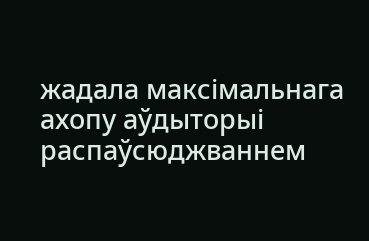жадала максімальнага ахопу аўдыторыі распаўсюджваннем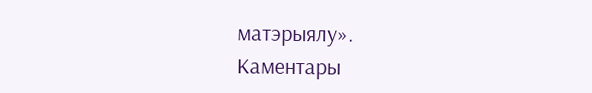матэрыялу».
Каментары